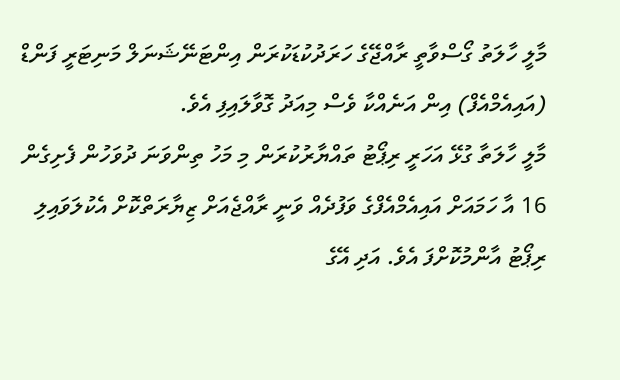މާލީ ހާލަތު ގޯސްވާތީ ރާއްޖޭގެ ހަރަދުކުޑަކުރަން އިންޓަނޭޝަނަލް މަނިޓަރީ ފަންޑް (އައިއެމްއެފް) އިން އަނެއްކާ ވެސް މިއަދު ގޮވާލައިފި އެވެ.
މާލީ ހާލަތާ ގުޅޭ އަހަރީ ރިޕޯޓު ތައްޔާރުކުރަން މި މަހު ތިންވަނަ ދުވަހުން ފެށިގެން 16 އާ ހަމައަށް އައިއެމްއެފްގެ ވަފުދެއް ވަނީ ރާއްޖެއަށް ޒިޔާރަތްކޮށް އެކުލަވައިލި ރިޕޯޓު އާންމުކޮށްފަ އެވެ. އަދި އޭގެ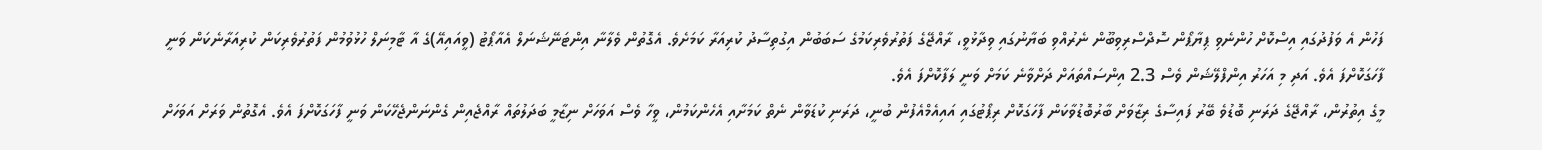ފަހުން އެ ވަފުދުގައި އިސްކޮށް ހުންނެވި ޕިޔާޕޯން ސޮދްސްރިވިބޫން ނެރުއްވި ބަޔާނުގައި ވިދާޅުވީ، ރާއްޖޭގެ ފަތުރުވެރިކަމުގެ ސަބަބުން އިގުތިސާދު ކުރިއަރާ ކަމަށެވެ. އެގޮތުން ވެލާނާ އިންޓަނޭޝަނަލް އެއާޕޯޓު (ވީއައިއޭ)ގެ އާ ޓާމިނަލް ހުޅުވުމުން ފަތުރުވެރިކަން ކުރިއަރާނެކަން ވަނީ ފާހަގަކޮށްފަ އެވެ. އަދި މި އަހަރު އިންފްލޭޝަން ވެސް 2.3 އިންސައްތައަށް ދަށްވާނެ ކަމަށް ވަނީ ލަފާކޮށްފަ އެވެ.
މީގެ އިތުރުން، ރާއްޖޭގެ ދަރަނި ބޮޑުވެ ބޭރު ފައިސާގެ ރިޒާވަށް ބާރުބޮޑުވާކަން ފާހަގަކޮށް ރިޕޯޓުގައި އައިއެމްއެފުން ބުނީ، ދަރަނި ކުޑަވާން ނެތް ކަމަށާއި އެހެންކަމުން، ވީހާ ވެސް އަވަހަށް ނިޒާމީ ބަދަލުތައް ރާއްޖެއިން ގެންނަންޖެހޭކަން ވަނީ ފާހަގަކޮށްފަ އެވެ. އެގޮތުން ވަރަށް އަވަހަށް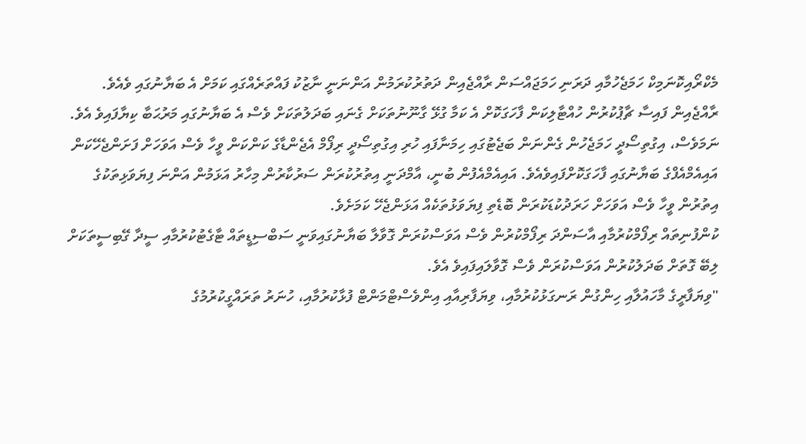މެކްރޯއިކޮނަމިކް ހަމަޖެހުމާއި ދަރަނި ހަމަޖައްސަން ރާއްޖެއިން ދަތުރުކުރަމުން އަންނަނީ ނާޒުކު ފައްތަރެއްގައި ކަމަށް އެ ބަޔާނުގައި ވެއެވެ.
ރާއްޖެއިން ފައިސާ ޗާޕުކުރުން ހުއްޓާލިކަން ފާހަގަކޮށް އެ ކަމާ ގުޅޭ ގާނޫނުތަކަށް ގެނައި ބަދަލުތަކަށް ވެސް އެ ބަޔާނުގައި މަރުޙަބާ ކިޔާފައިވެ އެވެ.
ނަމަވެސް، އިގުތިސޯދީ ހަމަޖެހުން ގެންނަން ބަޖެޓުގައި ހިމަނާފައި ހުރި އިގުތިސޯދީ ރިފޯމް އެޖެންޑާގެ ކަންކަން ވީހާ ވެސް އަވަހަށް ފަށަންޖެހޭކަން އައިއެމްއެފްގެ ބަޔާނުގައި ފާހަގަކޮށްފައިވެއެވެ. އައިއެމްއެފުން ބުނީ، އާމްދަނީ އިތުރުކުރަން ސަރުކާރުން މިހާރު އަޅަމުން އަންނަ ފިޔަވަޅިތަކުގެ އިތުރުން ވީހާ ވެސް އަވަހަށް ހަރަދުކުޑަކުރަން ބޮޑެތި ފިޔަވަޅުތަކެއް އަޅަންޖެހޭ ކަމަށެވެ.
ކުންފުނިތައް ރިފޯމްކުރުމާއި އާސަންދަ ރިފޯމްކުރުން ވެސް އަވަސްކުރަން ގޮވާލާ ބަޔާނުގައިވަނީ ސަބްސިޑީތައް ޓާގެޓުކުރުމާއި ސީދާ ގޭބިސީތަކަށް ލިބޭ ގޮތަށް ބަދަލުކުރުން އަވަސްކުރަން ވެސް ގޮވާލައިފައިވެ އެވެ.
"ވިޔަފާރީގެ މާހައުލާއި ހިންގުން ރަނގަޅުކުރުމާއި، ވިޔަފާރިއާއި އިންވެސްޓްމަންޓް ފުޅާކުރުމާއި، ހުނަރު ތަރައްގީކުރުމުގެ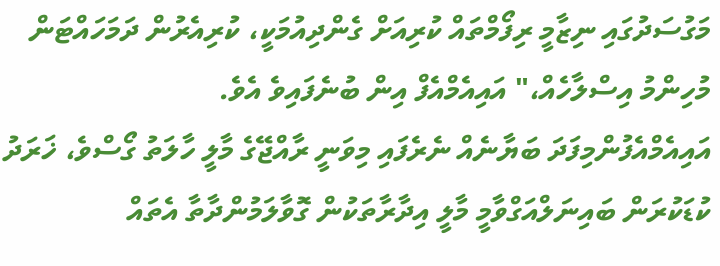މަގުސަދުގައި ނިޒާމީ ރިފޯމްތައް ކުރިއަށް ގެންދިއުމަކީ، ކުރިއެރުން ދަމަހައްޓަން މުހިންމު އިސްލާހެއް،" އައިއެމްއެފް އިން ބުނެފައިވެ އެވެ.
އައިއެމްއެފުންމިފަދަ ބަޔާނެއް ނެރެފައި މިވަނީ ރާއްޖޭގެ މާލީ ހާލަތު ގޯސްވެ، ޚަރަދު ކުޑަކުރަން ބައިނަލްއަގްވާމީ މާލީ އިދާރާތަކުން ގޮވާލަމުންދާތާ އެތައް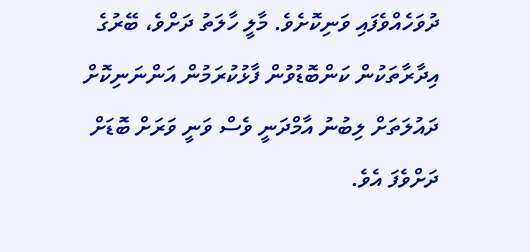ދުވަހެއްވެފައި ވަނިކޮށެވެ. މާލީ ހާލަތު ދަށްވެ، ބޭރުގެ އިދާރާތަކުން ކަންބޮޑުވުން ފާޅުކުރަމުން އަންނަނިކޮށް ދައުލަތަށް ލިބުނު އާމްދަނީ ވެސް ވަނީ ވަރަށް ބޮޑަށް ދަށްވެފަ އެވެ.